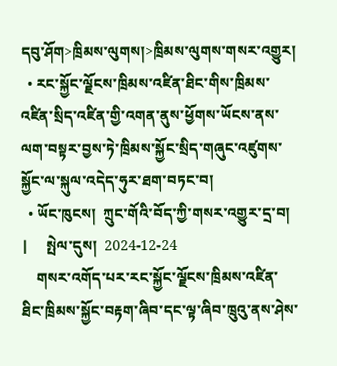དབུ་ཤོག>ཁྲིམས་ལུགས།>ཁྲིམས་ལུགས་གསར་འགྱུར།
  • རང་སྐྱོང་ལྗོངས་ཁྲིམས་འཛིན་ཐིང་གིས་ཁྲིམས་འཛིན་སྲིད་འཛིན་གྱི་འགན་ནུས་ཕྱོགས་ཡོངས་ནས་ལག་བསྟར་བྱས་ཏེ་ཁྲིམས་སྐྱོང་སྲིད་གཞུང་འཛུགས་སྐྱོང་ལ་སྐུལ་འདེད་ཧུར་ཐག་བཏང་བ།
  • ཡོང་ཁུངས།  ཀྲུང་གོའི་བོད་ཀྱི་གསར་འགྱུར་དྲ་བ།   |     སྤེལ་དུས།  2024-12-24
    གསར་འགོད་པར་རང་སྐྱོང་ལྗོངས་ཁྲིམས་འཛིན་ཐིང་ཁྲིམས་སྐྱོང་བརྟག་ཞིབ་དང་ལྟ་ཞིབ་ཁྲུའུ་ནས་ཤེས་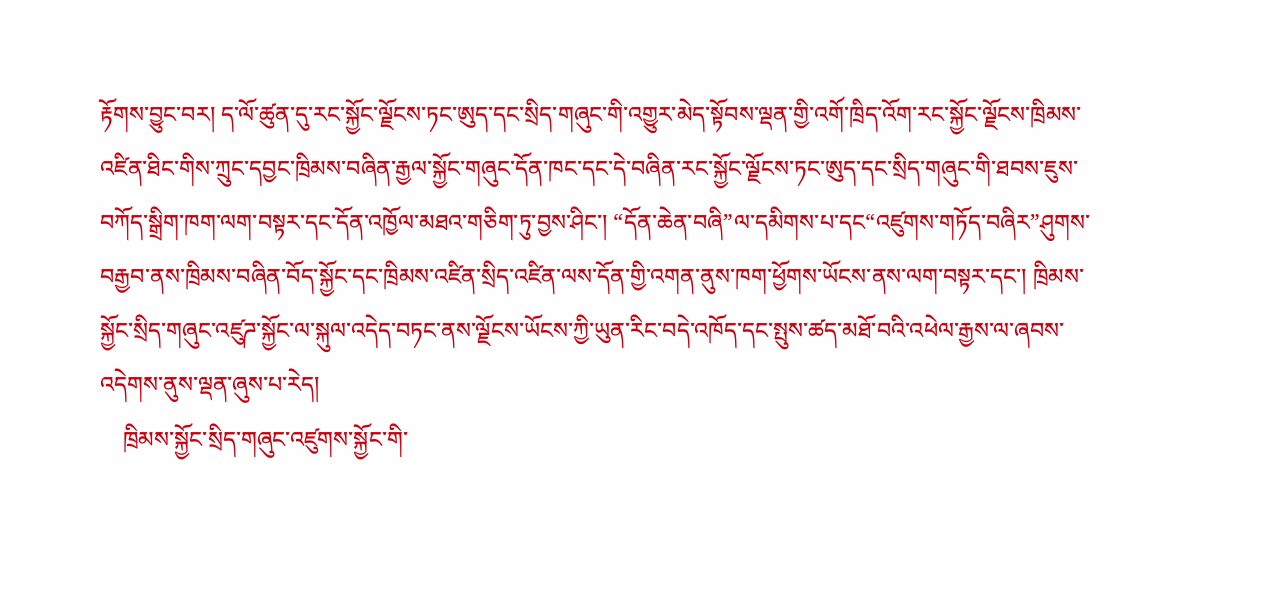རྟོགས་བྱུང་བར། ད་ལོ་ཚུན་དུ་རང་སྐྱོང་ལྗོངས་ཏང་ཨུད་དང་སྲིད་གཞུང་གི་འགྱུར་མེད་སྟོབས་ལྡན་གྱི་འགོ་ཁྲིད་འོག་རང་སྐྱོང་ལྗོངས་ཁྲིམས་འཛིན་ཐིང་གིས་ཀྲུང་དབྱང་ཁྲིམས་བཞིན་རྒྱལ་སྐྱོང་གཞུང་དོན་ཁང་དང་དེ་བཞིན་རང་སྐྱོང་ལྗོངས་ཏང་ཨུད་དང་སྲིད་གཞུང་གི་ཐབས་ཇུས་བཀོད་སྒྲིག་ཁག་ལག་བསྟར་དང་དོན་འཁྱོལ་མཐའ་གཅིག་ཏུ་བྱས་ཤིང་། “དོན་ཆེན་བཞི”ལ་དམིགས་པ་དང“འཛུགས་གཏོད་བཞིར”ཤུགས་བརྒྱབ་ནས་ཁྲིམས་བཞིན་བོད་སྐྱོང་དང་ཁྲིམས་འཛིན་སྲིད་འཛིན་ལས་དོན་གྱི་འགན་ནུས་ཁག་ཕྱོགས་ཡོངས་ནས་ལག་བསྟར་དང་། ཁྲིམས་སྐྱོང་སྲིད་གཞུང་འཛུཌ་སྐྱོང་ལ་སྐུལ་འདེད་བཏང་ནས་ལྗོངས་ཡོངས་ཀྱི་ཡུན་རིང་བདེ་འཁོད་དང་སྤུས་ཚད་མཐོ་བའི་འཕེལ་རྒྱས་ལ་ཞབས་འདེགས་ནུས་ལྡན་ཞུས་པ་རེད།
    ཁྲིམས་སྐྱོང་སྲིད་གཞུང་འཛུགས་སྐྱོང་གི་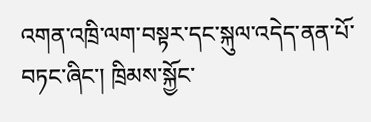འགན་འཁྲི་ལག་བསྟར་དང་སྐུལ་འདེད་ནན་པོ་བཏང་ཞིང་། ཁྲིམས་སྐྱོང་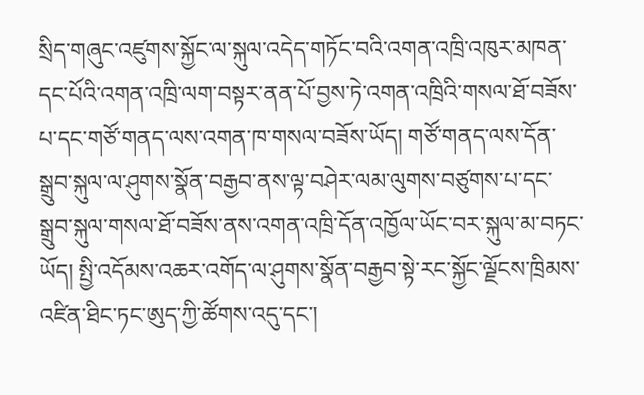སྲིད་གཞུང་འཛུགས་སྐྱོང་ལ་སྐུལ་འདེད་གཏོང་བའི་འགན་འཁྲི་འཁུར་མཁན་དང་པོའི་འགན་འཁྲི་ལག་བསྟར་ནན་པོ་བྱས་ཏེ་འགན་འཁྲིའི་གསལ་ཐོ་བཟོས་པ་དང་གཙོ་གནད་ལས་འགན་ཁ་གསལ་བཟོས་ཡོད། གཙོ་གནད་ལས་དོན་སྒྲུབ་སྐུལ་ལ་ཤུགས་སྣོན་བརྒྱབ་ནས་ལྟ་བཤེར་ལམ་ལུགས་བཙུགས་པ་དང་སྒྲུབ་སྐུལ་གསལ་ཐོ་བཟོས་ནས་འགན་འཁྲི་དོན་འཁྱོལ་ཡོང་བར་སྐུལ་མ་བཏང་ཡོད། སྤྱི་འདོམས་འཆར་འགོད་ལ་ཤུགས་སྣོན་བརྒྱབ་སྟེ་རང་སྐྱོང་ལྗོངས་ཁྲིམས་འཛིན་ཐིང་ཏང་ཨུད་ཀྱི་ཚོགས་འདུ་དང་།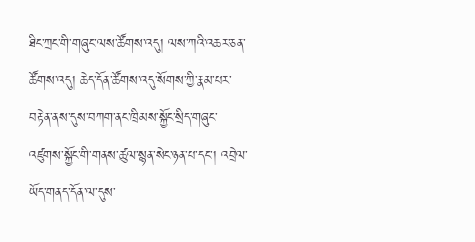ཐིང་ཀྲང་གི་གཞུང་ལས་ཚོགས་འདུ། ལས་ཀའི་འཆར་ཅན་ཚོགས་འདུ། ཆེད་དོན་ཚོགས་འདུ་སོགས་ཀྱི་རྣམ་པར་བརྟེན་ནས་དུས་བཀག་ནང་ཁྲིམས་སྐྱོང་སྲིད་གཞུང་འཛུགས་སྐྱོང་གི་གནས་ཚུལ་སྙན་སེང་ཉན་པ་དང་། འབྲེལ་ཡོད་གནད་དོན་ལ་དུས་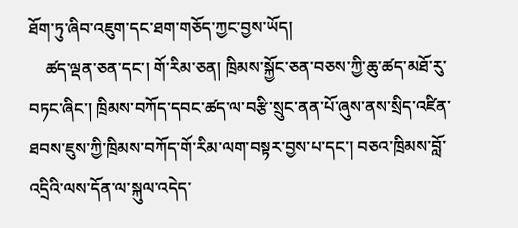ཐོག་ཏུ་ཞིབ་འཇུག་དང་ཐག་གཅོད་ཀྱང་བྱས་ཡོད།
    ཚད་ལྡན་ཅན་དང་། གོ་རིམ་ཅན། ཁྲིམས་སྐྱོང་ཅན་བཅས་ཀྱི་ཆུ་ཚད་མཐོ་རུ་བཏང་ཞིང་། ཁྲིམས་བཀོད་དབང་ཚད་ལ་བརྩི་སྲུང་ནན་པོ་ཞུས་ནས་སྲིད་འཛིན་ཐབས་ཇུས་ཀྱི་ཁྲིམས་བཀོད་གོ་རིམ་ལག་བསྟར་བྱས་པ་དང་། བཅའ་ཁྲིམས་བློ་འདྲིའི་ལས་དོན་ལ་སྐུལ་འདེད་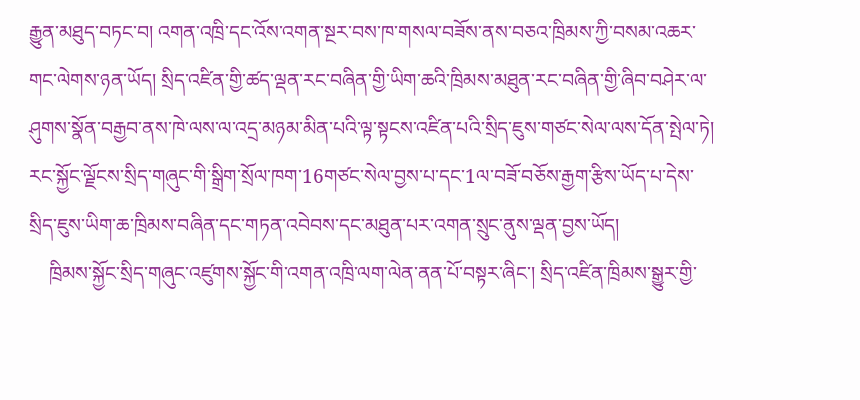རྒྱུན་མཐུད་བཏང་བ། འགན་འཁྲི་དང་འོས་འགན་སྔར་བས་ཁ་གསལ་བཟོས་ནས་བཅའ་ཁྲིམས་ཀྱི་བསམ་འཆར་གང་ལེགས་ཉན་ཡོད། སྲིད་འཛིན་གྱི་ཚད་ལྡན་རང་བཞིན་གྱི་ཡིག་ཆའི་ཁྲིམས་མཐུན་རང་བཞིན་གྱི་ཞིབ་བཤེར་ལ་ཤུགས་སྣོན་བརྒྱབ་ནས་ཁེ་ལས་ལ་འདྲ་མཉམ་མིན་པའི་ལྟ་སྟངས་འཛིན་པའི་སྲིད་ཇུས་གཙང་སེལ་ལས་དོན་སྤེལ་ཏེ། རང་སྐྱོང་ལྗོངས་སྲིད་གཞུང་གི་སྒྲིག་སྲོལ་ཁག་16གཙང་སེལ་བྱས་པ་དང་1ལ་བཟོ་བཅོས་རྒྱག་རྩིས་ཡོད་པ་དེས་སྲིད་ཇུས་ཡིག་ཆ་ཁྲིམས་བཞིན་དང་གཏན་འབེབས་དང་མཐུན་པར་འགན་སྲུང་ནུས་ལྡན་བྱས་ཡོད།
    ཁྲིམས་སྐྱོང་སྲིད་གཞུང་འཛུགས་སྐྱོང་གི་འགན་འཁྲི་ལག་ལེན་ནན་པོ་བསྟར་ཞིང་། སྲིད་འཛིན་ཁྲིམས་སྒྱུར་གྱི་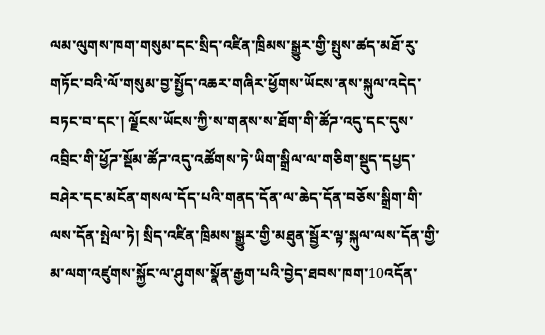ལམ་ལུགས་ཁག་གསུམ་དང་སྲིད་འཛིན་ཁྲིམས་སྒྱུར་གྱི་སྤུས་ཚད་མཐོ་རུ་གཏོང་བའི་ལོ་གསུམ་བྱ་སྤྱོད་འཆར་གཞིར་ཕྱོགས་ཡོངས་ནས་སྐུལ་འདེད་བཏང་བ་དང་། ལྗོངས་ཡོངས་ཀྱི་ས་གནས་ས་ཐོག་གི་ཚོཌ་འདུ་དང་དུས་འབྲིང་གི་ཕྱོཌ་སྡོམ་ཚོཌ་འདུ་འཚོགས་ཏེ་ཡིག་སྒྲིལ་ལ་གཅིག་སྡུད་དཔྱད་བཤེར་དང་མངོན་གསལ་དོད་པའི་གནད་དོན་ལ་ཆེད་དོན་བཅོས་སྒྲིག་གི་ལས་དོན་སྤེལ་ཏེ། སྲིད་འཛིན་ཁྲིམས་སྒྱུར་གྱི་མཐུན་སྦྱོར་ལྟ་སྐུལ་ལས་དོན་གྱི་མ་ལག་འཛུགས་སྐྱོང་ལ་ཤུགས་སྣོན་རྒྱག་པའི་བྱེད་ཐབས་ཁག་10འདོན་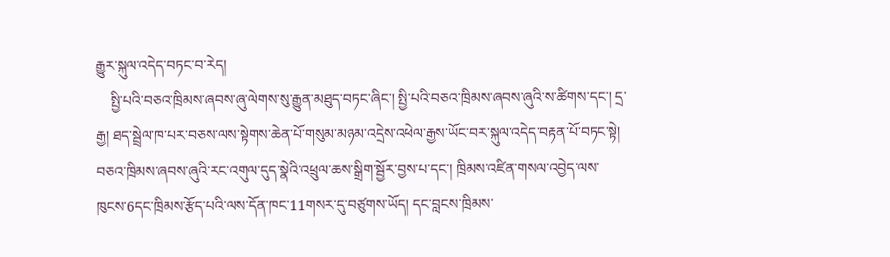རྒྱུར་སྐུལ་འདེད་བཏང་བ་རེད།
    སྤྱི་པའི་བཅའ་ཁྲིམས་ཞབས་ཞུ་ལེགས་སུ་རྒྱུན་མཐུད་བཏང་ཞིང་། སྤྱི་པའི་བཅའ་ཁྲིམས་ཞབས་ཞུའི་ས་ཚིགས་དང་། དྲ་རྒྱ། ཐད་སྦྲེལ་ཁ་པར་བཅས་ལས་སྟེགས་ཆེན་པོ་གསུམ་མཉམ་འདྲེས་འཕེལ་རྒྱས་ཡོང་བར་སྐུལ་འདེད་བརྟན་པོ་བཏང་སྟེ། བཅའ་ཁྲིམས་ཞབས་ཞུའི་རང་འགུལ་དུད་སྣེའི་འཕྲུལ་ཆས་སྒྲིག་སྦྱོར་བྱས་པ་དང་། ཁྲིམས་འཛིན་གསལ་འབྱེད་ལས་ཁུངས་6དང་ཁྲིམས་རྩོད་པའི་ལས་དོན་ཁང་11གསར་དུ་བཙུགས་ཡོད། དང་བླངས་ཁྲིམས་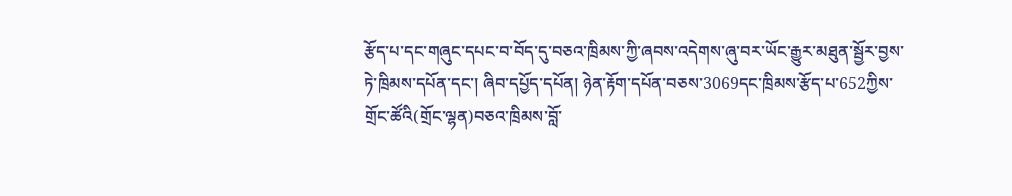རྩོད་པ་དང་གཞུང་དཔང་བ་བོད་དུ་བཅའ་ཁྲིམས་ཀྱི་ཞབས་འདེགས་ཞུ་བར་ཡོང་རྒྱུར་མཐུན་སྦྱོར་བྱས་ཏེ་ཁྲིམས་དཔོན་དང་། ཞིབ་དཔྱོད་དཔོན། ཉེན་རྟོག་དཔོན་བཅས་3069དང་ཁྲིམས་རྩོད་པ་652ཀྱིས་གྲོང་ཚོའི(གྲོང་ལྷན)བཅའ་ཁྲིམས་བློ་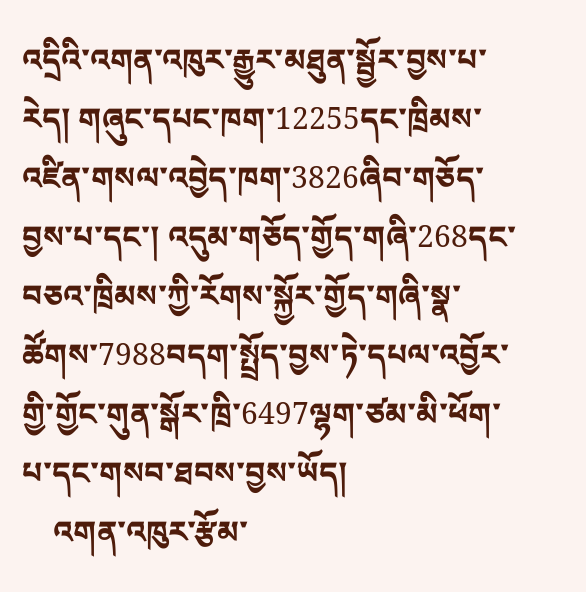འདྲིའི་འགན་འཁུར་རྒྱུར་མཐུན་སྦྱོར་བྱས་པ་རེད། གཞུང་དཔང་ཁག་12255དང་ཁྲིམས་འཛིན་གསལ་འབྱེད་ཁག་3826ཞིབ་གཅོད་བྱས་པ་དང་། འདུམ་གཅོད་གྱོད་གཞི་268དང་བཅའ་ཁྲིམས་ཀྱི་རོགས་སྐྱོར་གྱོད་གཞི་སྣ་ཚོགས་7988བདག་སྤྲོད་བྱས་ཏེ་དཔལ་འབྱོར་གྱི་གྱོང་གུན་སྒོར་ཁྲི་6497ལྷག་ཙམ་མི་ཕོག་པ་དང་གསབ་ཐབས་བྱས་ཡོད།
    འགན་འཁུར་རྩོམ་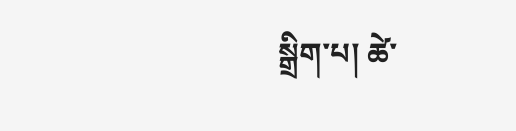སྒྲིག་པ། ཚེ་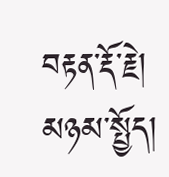བརྟན་རྡོ་རྗེ།
མཉམ་སྤྱོད།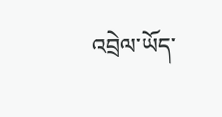འབྲེལ་ཡོད་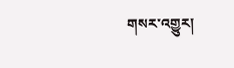གསར་འགྱུར།